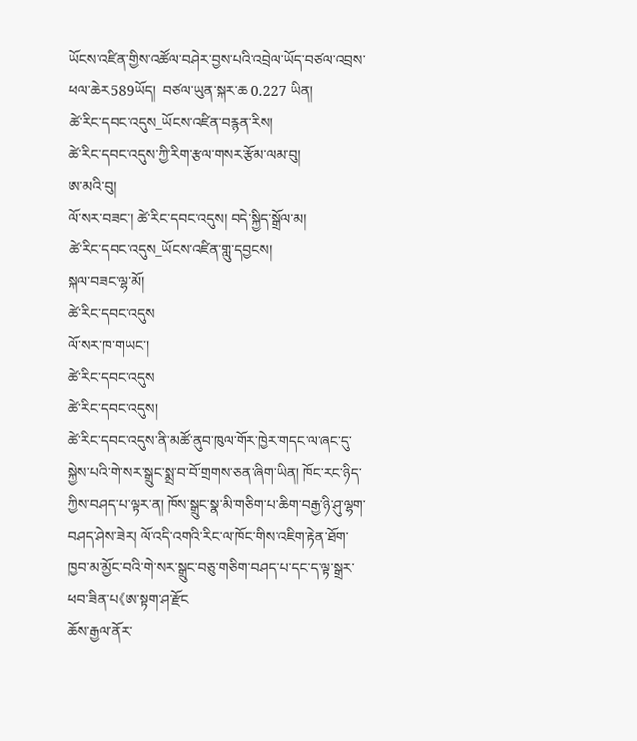ཡོངས་འཛིན་གྱིས་འཚོལ་བཤེར་བྱས་པའི་འབྲེལ་ཡོད་བཙལ་འབྲས་ཕལ་ཆེར589ཡོད།  བཙལ་ཡུན་སྐར་ཆ 0.227 ཡིན།
ཚེ་རིང་དབང་འདུས_ཡོངས་འཛིན་བརྙན་རིས།
ཚེ་རིང་དབང་འདུས་ཀྱི་རིག་རྩལ་གསར་རྩོམ་ལམ་བུ།
ཨ་མའི་བུ།
ལོ་སར་བཟང་། ཚེ་རིང་དབང་འདུས། བདེ་སྐྱིད་སྒྲོལ་མ།
ཚེ་རིང་དབང་འདུས_ཡོངས་འཛིན་གླུ་དབྱངས།
སྐལ་བཟང་ལྷ་མོ།
ཚེ་རིང་དབང་འདུས
ལོ་སར་ཁ་གཡང་།
ཚེ་རིང་དབང་འདུས
ཚེ་རིང་དབང་འདུས།
ཚེ་རིང་དབང་འདུས་ནི་མཚོ་ནུབ་ཁུལ་གོར་ཁྱེར་གདང་ལ་ཞང་དུ་སྐྱེས་པའི་གེ་སར་སྒྲུང་སྨྲ་བ་བོ་གྲགས་ཅན་ཞིག་ཡིན། ཁོང་རང་ཉིད་ཀྱིས་བཤད་པ་ལྟར་ན། ཁོས་སྒྲུང་སྣ་མི་གཅིག་པ་ཆིག་བརྒྱ་ཉི་ཤུ་ལྷག་བཤད་ཤེས་ཟེར། ལོ་འདི་འགའི་རིང་ལ་ཁོང་གིས་འཇིག་རྟེན་ཐོག་ཁྱབ་མ་མྱོང་བའི་གེ་སར་སྒྲུང་བཅུ་གཅིག་བཤད་པ་དང་ད་ལྟ་སྒྲར་ཕབ་ཟིན་པ《ཨ་སྟག་ཤ་རྫོང
ཆོས་རྒྱལ་ནོར་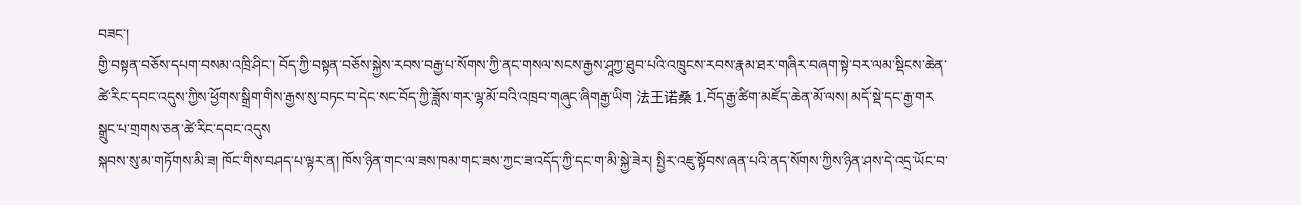བཟང་།
གྱི་བསྟན་བཅོས་དཔག་བསམ་འཁྲི་ཤིང་། བོད་ཀྱི་བསྟན་བཅོས་སྐྱེས་རབས་བརྒྱ་པ་སོགས་ཀྱི་ནང་གསལ་སངས་རྒྱས་ཤཱཀྱ་ཐུབ་པའི་འཁྲུངས་རབས་རྣམ་ཐར་གཞིར་བཞག་སྟེ་བར་ལམ་སྡིངས་ཆེན་ཚེ་རིང་དབང་འདུས་ཀྱིས་ཕྱོགས་སྒྲིག་གིས་རྒྱས་སུ་བཏང་བ་དེང་སང་བོད་ཀྱི་ཟློས་གར་ལྷ་མོ་བའི་འཁྲབ་གཞུང་ཞིགརྒྱ་ཡིག 法王诺桑 1.བོད་རྒྱ་ཚིག་མཛོད་ཆེན་མོ་ལས། མདོ་སྡེ་དང་རྒྱ་གར
སྒྲུང་པ་གྲགས་ཅན་ཚེ་རིང་དབང་འདུས
སྐབས་སུ་མ་གཏོགས་མི་ཟ། ཁོང་གིས་བཤད་པ་ལྟར་ན། ཁོས་ཉིན་གང་ལ་ཟས་ཁམ་གང་ཟས་ཀྱང་ཟ་འདོད་ཀྱི་དང་ག་མི་སྐྱེ་ཟེར། སྤྱིར་འཇུ་སྟོབས་ཞན་པའི་ནད་སོགས་ཀྱིས་ཉིན་ཤས་དེ་འདྲ་ཡོང་བ་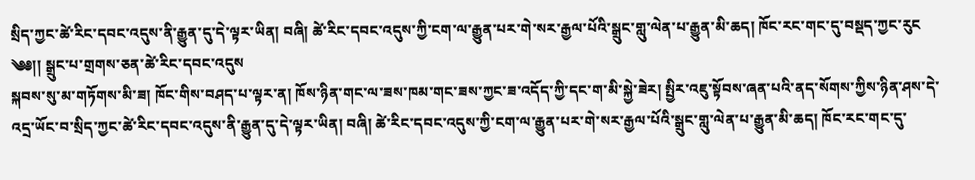སྲིད་ཀྱང་ཚེ་རིང་དབང་འདུས་ནི་རྒྱུན་དུ་དེ་ལྟར་ཡིན། བཞི། ཚེ་རིང་དབང་འདུས་ཀྱི་ངག་ལ་རྒྱུན་པར་གེ་སར་རྒྱལ་པོའི་སྒྲུང་གླུ་ལེན་པ་རྒྱུན་མི་ཆད། ཁོང་རང་གང་དུ་བསྡད་ཀྱང་རུང
༄༅།། སྒྲུང་པ་གྲགས་ཅན་ཚེ་རིང་དབང་འདུས
སྐབས་སུ་མ་གཏོགས་མི་ཟ། ཁོང་གིས་བཤད་པ་ལྟར་ན། ཁོས་ཉིན་གང་ལ་ཟས་ཁམ་གང་ཟས་ཀྱང་ཟ་འདོད་ཀྱི་དང་ག་མི་སྐྱེ་ཟེར། སྤྱིར་འཇུ་སྟོབས་ཞན་པའི་ནད་སོགས་ཀྱིས་ཉིན་ཤས་དེ་འདྲ་ཡོང་བ་སྲིད་ཀྱང་ཚེ་རིང་དབང་འདུས་ནི་རྒྱུན་དུ་དེ་ལྟར་ཡིན། བཞི། ཚེ་རིང་དབང་འདུས་ཀྱི་ངག་ལ་རྒྱུན་པར་གེ་སར་རྒྱལ་པོའི་སྒྲུང་གླུ་ལེན་པ་རྒྱུན་མི་ཆད། ཁོང་རང་གང་དུ་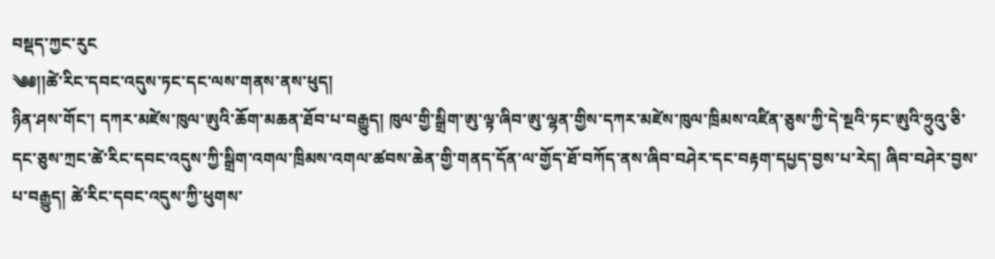བསྡད་ཀྱང་རུང
༄༅།།ཚེ་རིང་དབང་འདུས་ཏང་དང་ལས་གནས་ནས་ཕུད།
ཉིན་ཤས་གོང་། དཀར་མཛེས་ཁུལ་ཨུའི་ཆོག་མཆན་ཐོབ་པ་བརྒྱུད། ཁུལ་གྱི་སྒྲིག་ཨུ་ལྟ་ཞིབ་ཨུ་ལྷན་གྱིས་དཀར་མཛེས་ཁུལ་ཁྲིམས་འཛིན་ཅུས་ཀྱི་དེ་སྔའི་ཏང་ཨུའི་ཧྲུའུ་ཅི་དང་ཅུས་ཀྲང་ཚེ་རིང་དབང་འདུས་ཀྱི་སྒྲིག་འགལ་ཁྲིམས་འགལ་ཚབས་ཆེན་གྱི་གནད་དོན་ལ་གྱོད་ཐོ་བཀོད་ནས་ཞིབ་བཤེར་དང་བརྟག་དཔྱད་བྱས་པ་རེད། ཞིབ་བཤེར་བྱས་པ་བརྒྱུད། ཚེ་རིང་དབང་འདུས་ཀྱི་ཕུགས་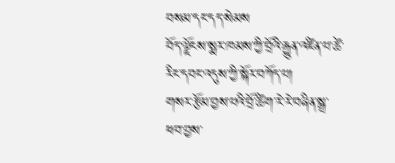བསམ་དང་དད་སེམས
བོད་ལྗོངས་སྨར་ཁམས་ཀྱི་བྲོའི་རྒྱུན་འཛིན་པ་ཚེ་རིང་དབང་འདུས་ཀྱི་སྐོར་བཀོད་པ།
གསར་རྩོམ་བྱས་པའི་བྲོ་ཚིག་རེ་རེ་བཞིན་སྒྲ་ཕབ་བྱས་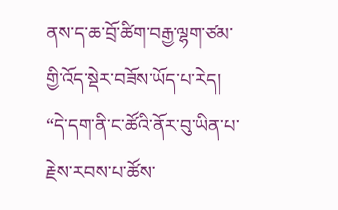ནས་ད་ཆ་བྲོ་ཚིག་བརྒྱ་ལྷག་ཙམ་གྱི་འོད་སྡེར་བཟོས་ཡོད་པ་རེད། “དེ་དག་ནི་ང་ཚོའི་ནོར་བུ་ཡིན་པ་རྗེས་རབས་པ་ཚོས་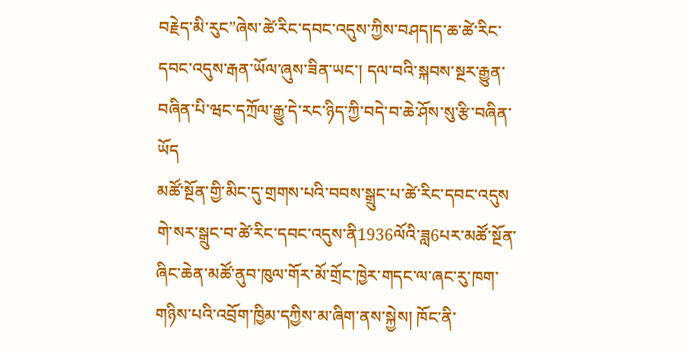བརྗེད་མི་རུང”ཞེས་ཚེ་རིང་དབང་འདུས་ཀྱིས་བཤད།ད་ཆ་ཚེ་རིང་དབང་འདུས་རྒན་ཡོལ་ཞུས་ཟིན་ཡང་། དལ་བའི་སྐབས་སྔར་རྒྱུན་བཞིན་པི་ཝང་དཀྲོལ་རྒྱུ་དེ་རང་ཉིད་ཀྱི་བདེ་བ་ཆེ་ཤོས་སུ་རྩི་བཞིན་ཡོད
མཚོ་སྔོན་གྱི་མིང་དུ་གྲགས་པའི་བབས་སྒྲུང་པ་ཚེ་རིང་དབང་འདུས
གེ་སར་སྒྲུང་བ་ཚེ་རིང་དབང་འདུས་ནི1936ལོའི་ཟླ6པར་མཚོ་སྔོན་ཞིང་ཆེན་མཚོ་ནུབ་ཁུལ་གོར་མོ་གྲོང་ཁྱེར་གདང་ལ་ཞང་རུ་ཁག་གཉིས་པའི་འབྲོག་ཁྱིམ་དཀྱིས་མ་ཞིག་ནས་སྐྱེས། ཁོང་ནི་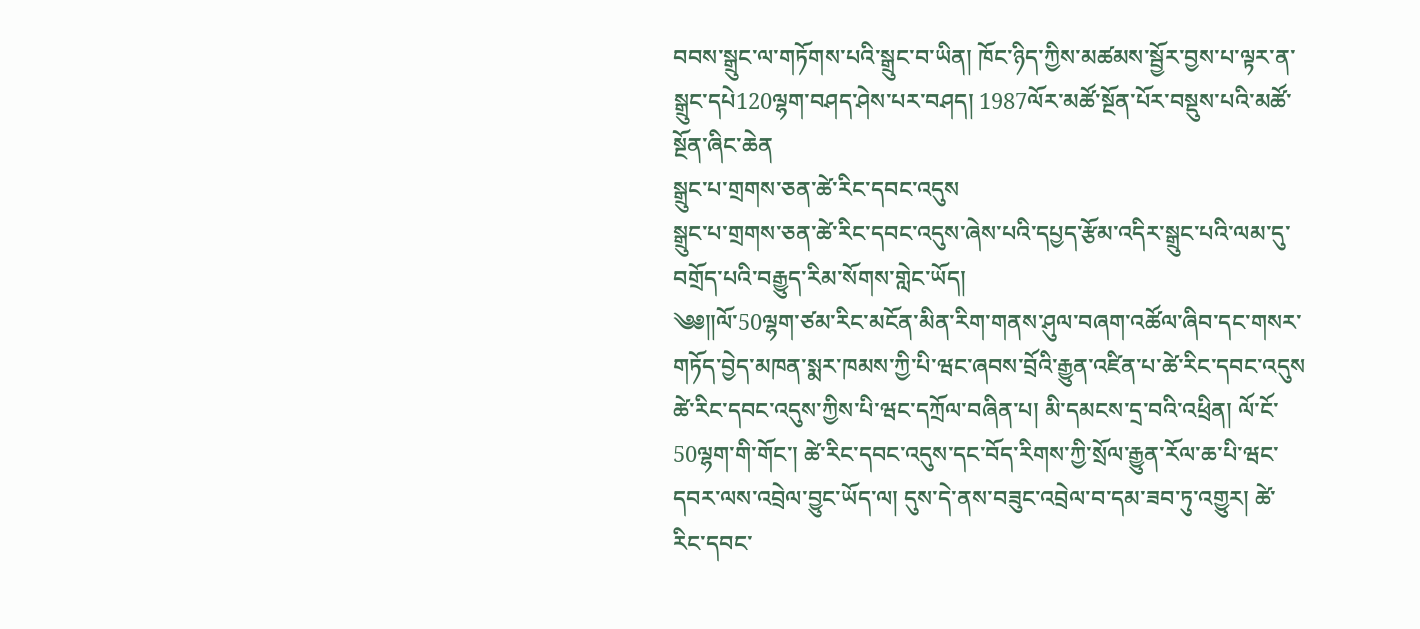བབས་སྒྲུང་ལ་གཏོགས་པའི་སྒྲུང་བ་ཡིན། ཁོང་ཉིད་ཀྱིས་མཚམས་སྦྱོར་བྱས་པ་ལྟར་ན་སྒྲུང་དཔེ120ལྷག་བཤད་ཤེས་པར་བཤད། 1987ལོར་མཚོ་སྔོན་པོར་བསྡུས་པའི་མཚོ་སྔོན་ཞིང་ཆེན
སྒྲུང་པ་གྲགས་ཅན་ཚེ་རིང་དབང་འདུས
སྒྲུང་པ་གྲགས་ཅན་ཚེ་རིང་དབང་འདུས་ཞེས་པའི་དཔྱད་རྩོམ་འདིར་སྒྲུང་པའི་ལམ་དུ་བགྲོད་པའི་བརྒྱུད་རིམ་སོགས་གླེང་ཡོད།
༄༅༎ལོ་50ལྷག་ཙམ་རིང་མངོན་མིན་རིག་གནས་ཤུལ་བཞག་འཚོལ་ཞིབ་དང་གསར་གཏོད་བྱེད་མཁན་སྨར་ཁམས་ཀྱི་པི་ཝང་ཞབས་བྲོའི་རྒྱུན་འཛིན་པ་ཚེ་རིང་དབང་འདུས
ཚེ་རིང་དབང་འདུས་ཀྱིས་པི་ཝང་དཀྲོལ་བཞིན་པ། མི་དམངས་དྲ་བའི་འཕྲིན། ལོ་ངོ་50ལྷག་གི་གོང་། ཚེ་རིང་དབང་འདུས་དང་བོད་རིགས་ཀྱི་སྲོལ་རྒྱུན་རོལ་ཆ་པི་ཝང་དབར་ལས་འབྲེལ་བྱུང་ཡོད་ལ། དུས་དེ་ནས་བཟུང་འབྲེལ་བ་དམ་ཟབ་ཏུ་འགྱུར། ཚེ་རིང་དབང་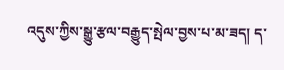འདུས་ཀྱིས་སྒྱུ་རྩལ་བརྒྱུད་སྤེལ་བྱས་པ་མ་ཟད། ད་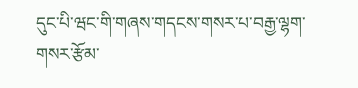དུང་པི་ཝང་གི་གཞས་གདངས་གསར་པ་བརྒྱ་ལྷག་གསར་རྩོམ་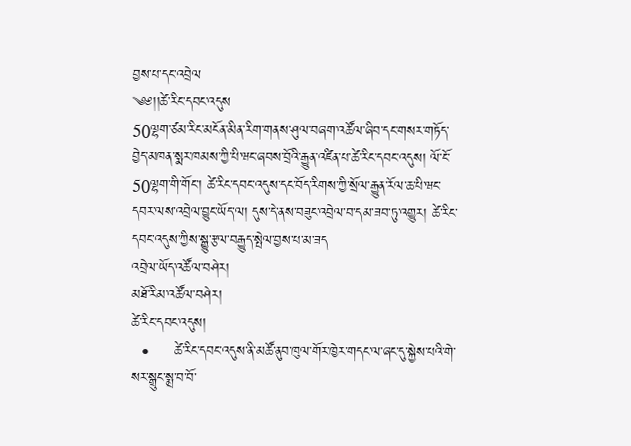བྱས་པ་དང་འབྲེལ
༄༅།།ཚེ་རིང་དབང་འདུས
50ལྷག་ཙམ་རིང་མངོན་མིན་རིག་གནས་ཤུལ་བཞག་འཚོལ་ཞིབ་དང་གསར་གཏོད་བྱེད་མཁན་སྨར་ཁམས་ཀྱི་པི་ཝང་ཞབས་བྲོའི་རྒྱུན་འཛིན་པ་ཚེ་རིང་དབང་འདུས། ལོ་ངོ་50ལྷག་གི་གོང་། ཚེ་རིང་དབང་འདུས་དང་བོད་རིགས་ཀྱི་སྲོལ་རྒྱུན་རོལ་ཆ་པི་ཝང་དབར་ལས་འབྲེལ་བྱུང་ཡོད་ལ། དུས་དེ་ནས་བཟུང་འབྲེལ་བ་དམ་ཟབ་ཏུ་འགྱུར། ཚེ་རིང་དབང་འདུས་ཀྱིས་སྒྱུ་རྩལ་བརྒྱུད་སྤེལ་བྱས་པ་མ་ཟད
འབྲེལ་ཡོད་འཚོལ་བཤེར།
མཐོ་རིམ་འཚོལ་བཤེར།
ཚེ་རིང་དབང་འདུས།
  •     ཚེ་རིང་དབང་འདུས་ནི་མཚོ་ནུབ་ཁུལ་གོར་ཁྱེར་གདང་ལ་ཞང་དུ་སྐྱེས་པའི་གེ་སར་སྒྲུང་སྨྲ་བ་བོ་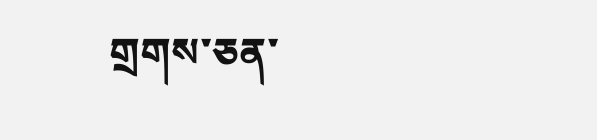གྲགས་ཅན་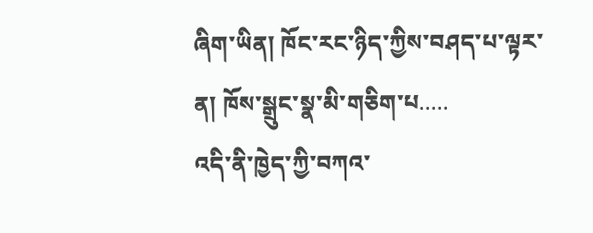ཞིག་ཡིན། ཁོང་རང་ཉིད་ཀྱིས་བཤད་པ་ལྟར་ན། ཁོས་སྒྲུང་སྣ་མི་གཅིག་པ.....
འདི་ནི་ཁྱེད་ཀྱི་བཀའ་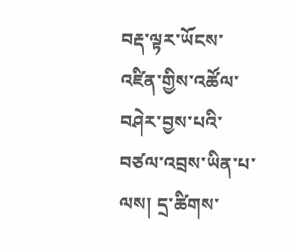བརྡ་ལྟར་ཡོངས་འཛིན་གྱིས་འཚོལ་བཤེར་བྱས་པའི་བཙལ་འབྲས་ཡིན་པ་ལས། དྲ་ཚིགས་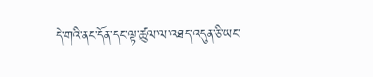དེ་གའི་ནང་དོན་དང་ལྟ་ཚུལ་ལ་འཐད་འདུན་ཅི་ཡང་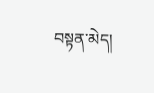བསྟན་མེད།